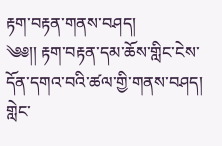རྟག་བརྟན་གནས་བཤད།
༄༅།། རྟག་བརྟན་དམ་ཆོས་གླིང་ངེས་དོན་དགའ་བའི་ཚལ་གྱི་གནས་བཤད།
གླེང་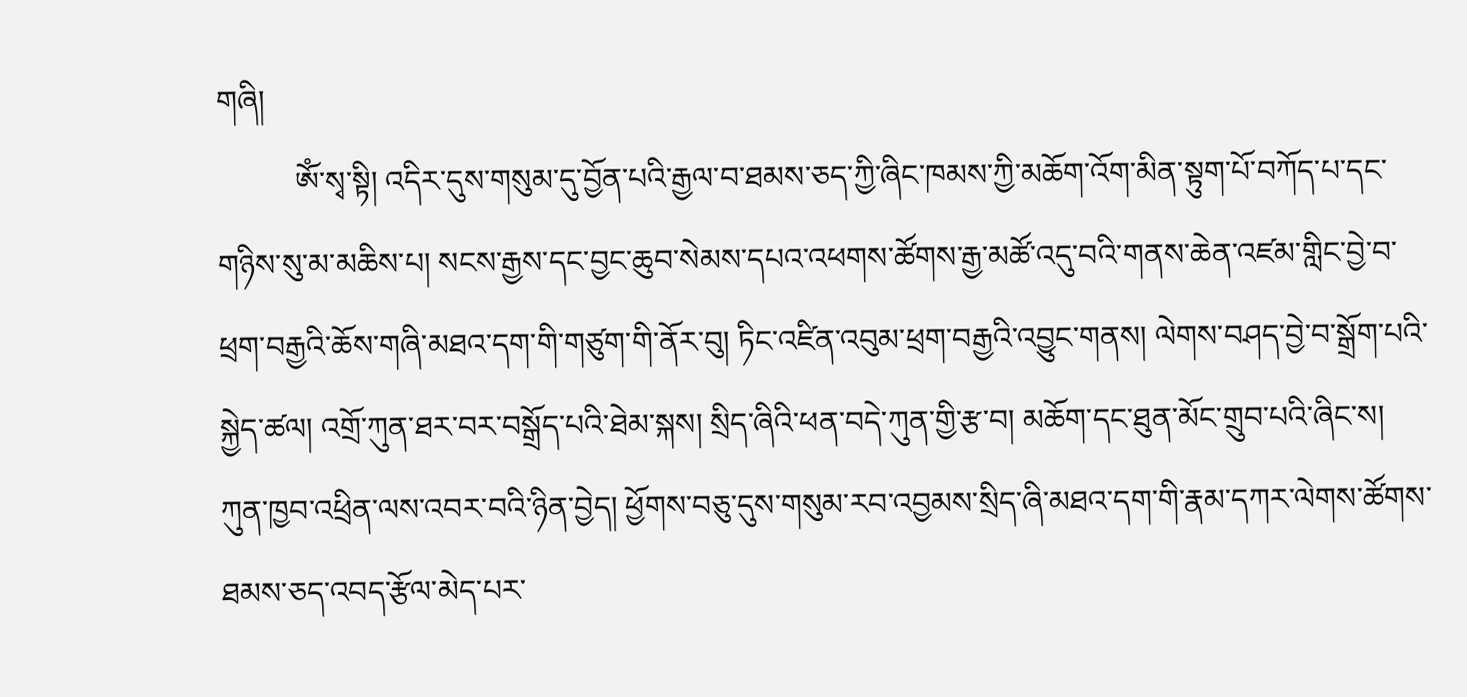གཞི།
          ཨོཾ་སྭ་སྟི། འདིར་དུས་གསུམ་དུ་བྱོན་པའི་རྒྱལ་བ་ཐམས་ཅད་ཀྱི་ཞིང་ཁམས་ཀྱི་མཆོག་འོག་མིན་སྟུག་པོ་བཀོད་པ་དང་གཉིས་སུ་མ་མཆིས་པ། སངས་རྒྱས་དང་བྱང་ཆུབ་སེམས་དཔའ་འཕགས་ཚོགས་རྒྱ་མཚོ་འདུ་བའི་གནས་ཆེན་འཛམ་གླིང་བྱེ་བ་ཕྲག་བརྒྱའི་ཆོས་གཞི་མཐའ་དག་གི་གཙུག་གི་ནོར་བུ། ཏིང་འཛིན་འབུམ་ཕྲག་བརྒྱའི་འབྱུང་གནས། ལེགས་བཤད་བྱེ་བ་སྒྲོག་པའི་སྐྱེད་ཚལ། འགྲོ་ཀུན་ཐར་བར་བསྒྲོད་པའི་ཐེམ་སྐས། སྲིད་ཞིའི་ཕན་བདེ་ཀུན་གྱི་རྩ་བ། མཆོག་དང་ཐུན་མོང་གྲུབ་པའི་ཞིང་ས། ཀུན་ཁྱབ་འཕྲིན་ལས་འབར་བའི་ཉིན་བྱེད། ཕྱོགས་བཅུ་དུས་གསུམ་རབ་འབྱམས་སྲིད་ཞི་མཐའ་དག་གི་རྣམ་དཀར་ལེགས་ཚོགས་ཐམས་ཅད་འབད་རྩོལ་མེད་པར་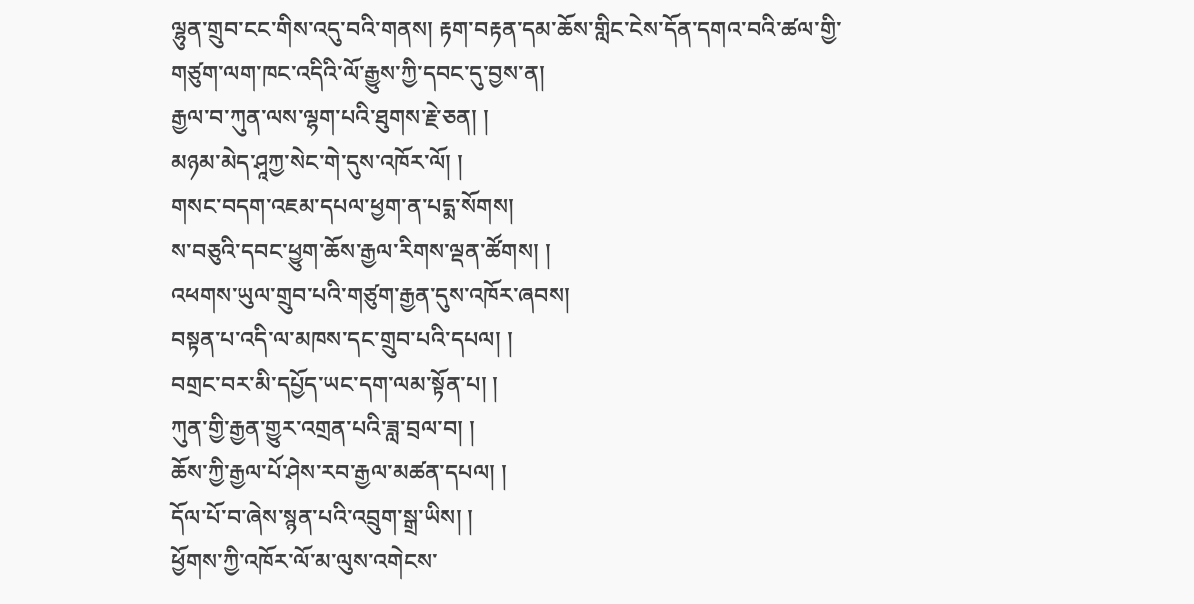ལྷུན་གྲུབ་ངང་གིས་འདུ་བའི་གནས། རྟག་བརྟན་དམ་ཆོས་གླིང་ངེས་དོན་དགའ་བའི་ཚལ་གྱི་གཙུག་ལག་ཁང་འདིའི་ལོ་རྒྱུས་ཀྱི་དབང་དུ་བྱས་ན།
རྒྱལ་བ་ཀུན་ལས་ལྷག་པའི་ཐུགས་རྗེ་ཅན། །
མཉམ་མེད་ཤཱཀྱ་སེང་གེ་དུས་འཁོར་ལོ། །
གསང་བདག་འཇམ་དཔལ་ཕྱག་ན་པདྨ་སོགས།
ས་བཅུའི་དབང་ཕྱུག་ཆོས་རྒྱལ་རིགས་ལྡན་ཚོགས། །
འཕགས་ཡུལ་གྲུབ་པའི་གཙུག་རྒྱན་དུས་འཁོར་ཞབས།
བསྟན་པ་འདི་ལ་མཁས་དང་གྲུབ་པའི་དཔལ། །
བགྲང་བར་མི་དཔྱོད་ཡང་དག་ལམ་སྟོན་པ། །
ཀུན་གྱི་རྒྱན་གྱུར་འགྲན་པའི་ཟླ་བྲལ་བ། །
ཆོས་ཀྱི་རྒྱལ་པོ་ཤེས་རབ་རྒྱལ་མཚན་དཔལ། །
དོལ་པོ་བ་ཞེས་སྙན་པའི་འབྲུག་སྒྲ་ཡིས། །
ཕྱོགས་ཀྱི་འཁོར་ལོ་མ་ལུས་འགེངས་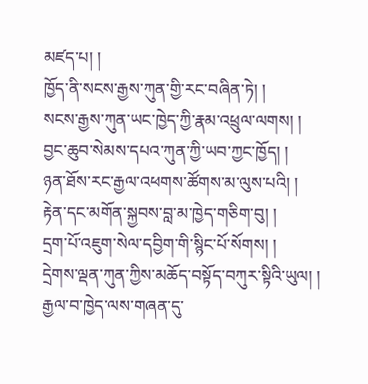མཛད་པ། །
ཁྱོད་ནི་སངས་རྒྱས་ཀུན་གྱི་རང་བཞིན་ཏེ། །
སངས་རྒྱས་ཀུན་ཡང་ཁྱེད་ཀྱི་རྣམ་འཕྲུལ་ལགས། །
བྱང་ཆུབ་སེམས་དཔའ་ཀུན་ཀྱི་ཡབ་ཀྱང་ཁྱོད། །
ཉན་ཐོས་རང་རྒྱལ་འཕགས་ཚོགས་མ་ལུས་པའི། །
རྟེན་དང་མགོན་སྐྱབས་བླ་མ་ཁྱེད་གཅིག་བུ། །
དྲག་པོ་འཇུག་སེལ་དབྱིག་གི་སྙིང་པོ་སོགས། །
དྲེགས་ལྡན་ཀུན་ཀྱིས་མཆོད་བསྟོད་བཀུར་སྟིའི་ཡུལ། །
རྒྱལ་བ་ཁྱེད་ལས་གཞན་དུ་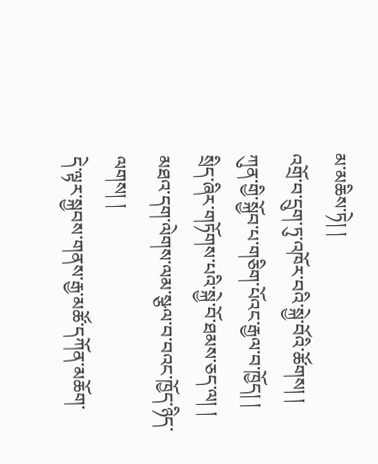མ་མཆིས་ཏེ། །
འགྲོ་བ་དྲུག་ཏུ་འཁོར་བའི་སྐྱེ་བོའི་ཚོགས། །
ཀུན་གྱི་སྐྱོབ་པ་གཅིག་པོའང་རྒྱལ་བ་ཁྱོད། །
སྲིད་ཞིར་གཏོགས་པའི་སྐྱེ་བོ་ཐམས་ཅད་ལ། །
མཐའ་དག་ལེགས་ལམ་སྩལ་བ་བའང་ཁྱོད་ཉིད་ལགས། །
དེ་ལྟར་སྐྱབས་གནས་རྒྱ་མཚོ་དཀོན་མཆོག་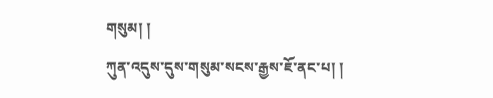གསུམ། །
ཀུན་འདུས་དུས་གསུམ་སངས་རྒྱས་ཇོ་ནང་པ། །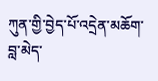ཀུན་གྱི་བྱེད་པོ་འདྲེན་མཆོག་བླ་མེད་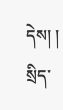དེས། །
སྲིད་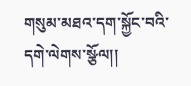གསུམ་མཐའ་དག་སྐྱོང་བའི་དགེ་ལེགས་སྩོལ།།